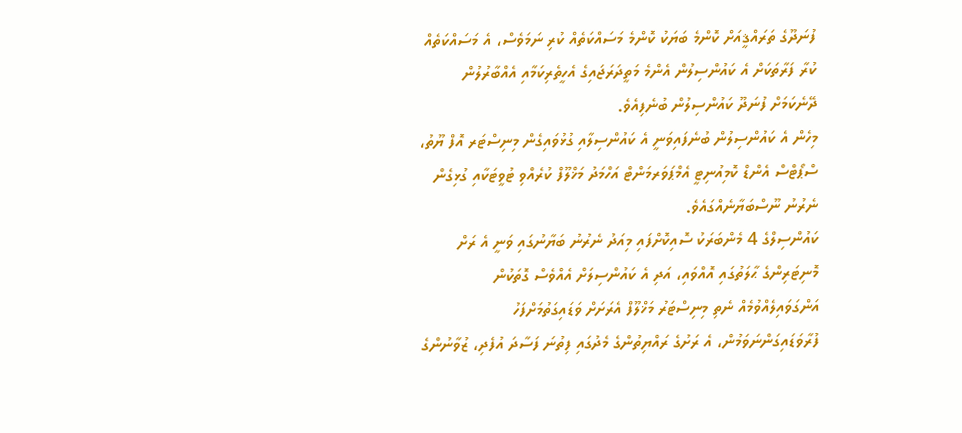ފުނަދޫގެ ތަރައްޤީއަށް ކޮންމެ ބަޔަކު ކޮންމެ މަސައްކަތެއް ކުރި ނަމަވެސް، އެ މަސައްކަތެއް ކުރާ ފަރާތަކަށް އެ ކައުންސިލުން އެންމެ މަތީދަރަޖައިގެ އެހީތެރިކަމާއި އެއްބާރުލުން ދޭނެކަމަށް ފުނަދޫ ކައުންސިލުން ބުނެފިއެވެ.
މިހެން އެ ކައުންސިލުން ބުނެފައިވަނީ އެ ކައުންސިލާއި ގުޅުވައިގެން މިނިސްޓަރ އޮފް ޔޫތު، ސްޕޯޓްސް އެންޑް ކޮމިއުނިޓީ އެމްޕަވަރމަންޓް އަހްމަދު މަޚްލޫފް ކުރެއްވި ޓުވީޓަކާއި ގުޅިގެން ނެރުނު ނޫސްބަޔާނެއްގައެވެ.
ކައުންސިލްގެ 4 މެންބަރަކު ސޮއިކޮށްފައި މިއަދު ނެރުނު ބަޔާނުގައި ވަނީ އެ ރަށް މޮނިޓަރިންގެ ޙާލަތުގައި އޮއްވައި، އަދި އެ ކައުންސިލަށް އެއްވެސް ގޮތަކުން އަންގަވައިލެއްވުމެއް ނެތި މިނިސްޓަރު މަޚްލޫފް އެރަށަށް ވަޑައިގަތުމަށްފަހު ފުރާވަޑައިގަންނަވަމުން، އެ ރަށުގެ ރައްޔިތުންގެ މެދުގައި ފިތުނަ ފަސާދަ އުފެދި، ޒުވާނުންގެ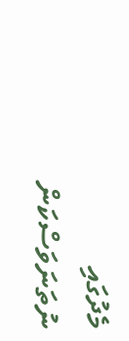މެދުގައި
ނުތަނަވަސްކަން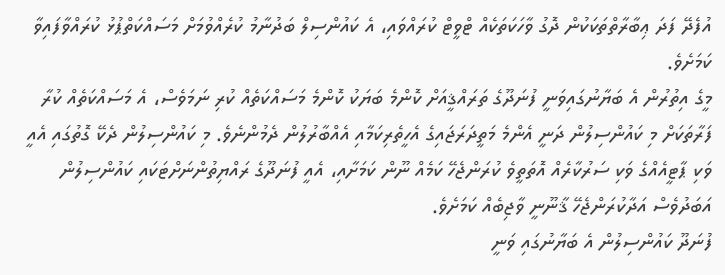އުފެދޭ ފަދަ ޢިބާރާތްތަކަކުން ދޮގު ވާހަކަތަކެއް ޓްވީޓް ކުރައްވައި، އެ ކައުންސިލް ބަދުނާމު ކުރެއްވުމަށް މަސައްކަތްޕުޅު ކުރައްވާފައިވާ ކަމަށެވެ.
މީގެ އިތުރުން އެ ބަޔާނުގައިވަނީ ފުނަދޫގެ ތަރައްޤީއަށް ކޮންމެ ބަޔަކު ކޮންމެ މަސައްކަތެއް ކުރި ނަމަވެސް، އެ މަސައްކަތެއް ކުރާ ފަރާތަކަށް މި ކައުންސިލުން ދަނީ އެންމެ މަތީދަރަޖައިގެ އެހީތެރިކަމާއި އެއްބާރުލުން ދެމުންނެވެ. މި ކައުންސިލުން ދެކޭ ގޮތުގައި އެއީ ވަކި ޕާޓީއެއްގެ ވަކި ސަރުކާރެއް އޮތަތީވެ ކުރަންޖެހޭ ކަމެއް ނޫން ކަމަށާއި، އެއީ ފުނަދޫގެ ރައްޔިތުންނަށްޓަކައި ކައުންސިލުން އަބަދުވެސް އަދާކުރަންޖެހޭ ޤާނޫނީ ވާޖިބެއް ކަމަށެވެ.
ފުނަދޫ ކައުންސިލުން އެ ބަޔާނުގައި ވަނީ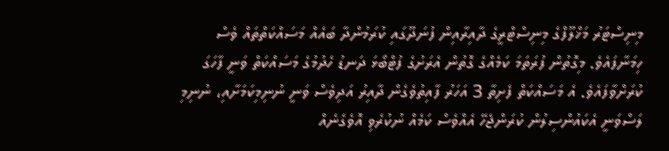މިނިސްޓަރު މަޚްލޫފްގެ މިނިސްޓްރީގެ ދާއިރާއިން ފުނަދޫގައި ކުރަމުންދާ ބައެއް މަސައްކަތްތައް ވެސް ހިމަނާފައެވެ. މިގޮތުން ފުރަތަމަ ކަމެއްގެ ގޮތުން އެރަށުގެ ފުޓްބޯޅަ ދަނޑު ހެދުމުގެ މަސައްކަތް ވަނީ ފާހަގަ ކުރަށްވާފައެވެ. އެ މަސައްކަތް ފެށިތާ 3 އަހަރު ފާއިތުވެގެން ދާއިރު އަދިވެސް ވަނީ ނުނިމިކަމަށާއި، ނުނިމި ލަސްވަނީ އެކައުންސިލުން ކުރަންޖެހޭ އެއްވެސް ކަމެއް ނުކުރެވި އޮވެގެނެއް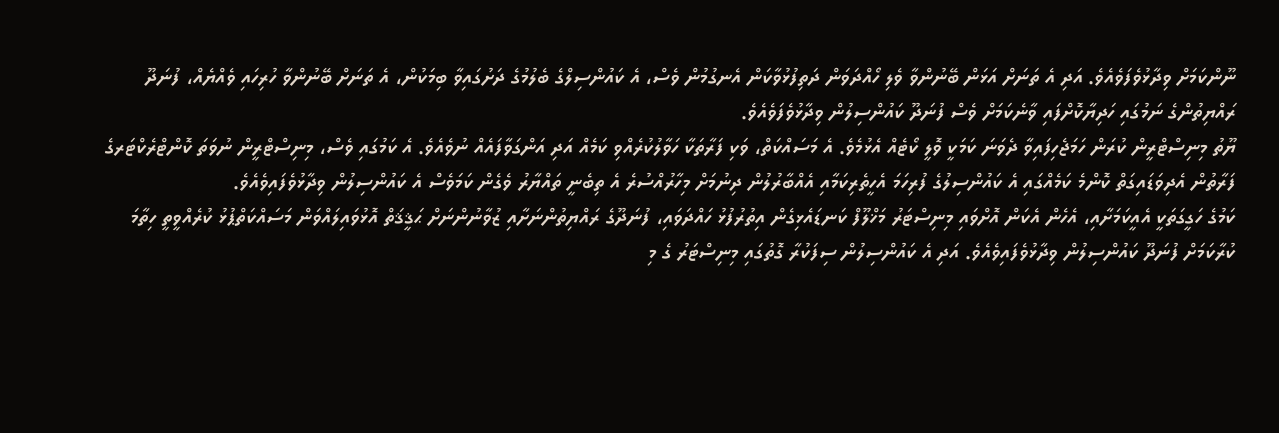ނޫންކަމަށް ވިދާޅުވެފަވެއެވެ. އަދި އެ ތަނަށް އަޅަން ބޭނުންވާ ވެލި ހޯއްދަވަން ދަތިފުޅުވާކަން އެނގުމުން ވެސް، އެ ކައުންސިލްގެ ބެލުމުގެ ދަށުގައިވާ ބިމަކުން، އެ ތަނަށް ބޭނުންވާ ހުރިހައި ވެއްޔެއް، ފުނަދޫ ރައްޔިތުންގެ ނަމުގައި ހަދިޔާކޮށްފައި ވާނެކަމަށް ވެސް ފުނަދޫ ކައުންސިލުން ވިދާޅުވެފަވެއެވެ.
ޔޫތު މިނިސްޓްރީން ކުރަން ހަމަޖެހިފައިވާ ދެވަނަ ކަމަކީ ވޮލީ ކޯޓެއް އެޅުމެވެ. އެ މަސައްކަތް، ވަކި ފަރާތަކާ ހަވާލުކުރެއްވި ކަމެއް އަދި އަންގަވާފައެއް ނުވެއެވެ. އެ ކަމުގައި ވެސް، މިނިސްޓްރީން ނުވަތަ ކޮންޓްރެކްޓަރގެ ފަރާތުން އެދިވަޑައިގަތް ކޮންމެ ކަމެއްގައި އެ ކައުންސިލުގެ ފުރިހަމަ އެހީތެރިކަމާއި އެއްބާރުލުން ދިނުމަށް މިހާރުއްސުރެ އެ ތިބެނީ ތައްޔާރު ވެގެން ކަމަވެސް އެ ކައުންސިލުން ވިދާޅުވެފައިވެއެވެ.
ކަމުގެ ހަގީގަތަކީ އެއީކަމަށާއި، އެހެން އެކަން އޮށްވައި މިނިސްޓަރު މަޚްލޫފް ކަނޑައެޅިގެން އިތުރުފުޅު ހައްދަވައި، ފުނަދޫގެ ރައްޔިތުންނަށާއި ޒުވާނުންނަށް ޙަޤީޤަތް އޮޅުވައިލައްވަން މަސައްކަތްޕުޅު ކުރެއްވީތީ ހިތާމަ ކުރާކަމަށް ފުނަދޫ ކައުންސިލުން ވިދާޅުވެފައިވެއެވެ. އަދި އެ ކައުންސިލުން ސިފަކުރާ ގޮތުގައި މިނިސްޓަރު ގެ މި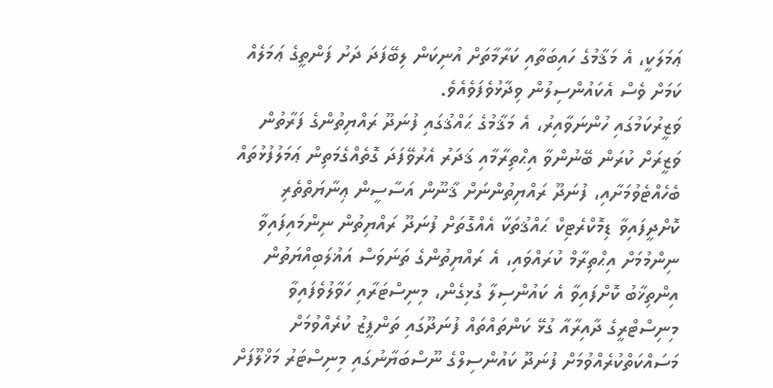ޢަމަލަކީ، އެ މަޤާމުގެ ހައިބަތާއި ކަރާމާތަށް އުނިކަން ލިބޭފަދަ ދަށު ފަންތީގެ ޢަމަލެއް ކަމަށް ވެސް އެކައުންސިލުން ވިދާޅުވެފަވެއެވެ.
ވަޒީރުކަމުގައި ހުންނަވާއިރު، އެ މަޤާމުގެ ޙައްޤުގައި ފުނަދޫ ރައްޔިތުންގެ ފަރާތުން ވަޒީރަށް ކުރަން ބޭނުންވާ އިޙްތިރާމާއި ޤަދަރު އެރުވޭފަދަ ގޮތެއްގެމަތިން ޢަމަލުފުޅުތައް ބެހެއްޓެވުމަށާއި، ފުނަދޫ ރައްޔިތުންނަށް ޤާނޫން އަސާސީން ޢިނާޔަތްތެރި ކޮށްދީފައިވާ ޑިމޮކްރެޓިކް ޙައްޤުތަކާ އެއްގޮތަށް ފުނަދޫ ރައްޔިތުން ނިންމައިފައިވާ ނިންމުމަށް އިޙްތިރާމް ކުރައްވައި، އެ ރައްޔިތުންގެ ތަނަވަސް އަޣުލަބިއްޔަތުން އިންތިޚާބު ކޮށްފައިވާ އެ ކައުންސިލާ ގުޅިގެން، މިނިސްޓަރާއި ހަވާލުވެފައިވާ މިނިސްޓްރީގެ ދާއިރާއާ ގުޅޭ ކަންތައްތައް ފުނަދޫގައި ތަންފީޒު ކުރެއްވުމަށް މަސައްކަތްކުރެއްވުމަށް ފުނަދޫ ކައުންސިލްގެ ނޫސްބަޔާނުގައި މިނިސްޓަރު މަޚްލޫފަށް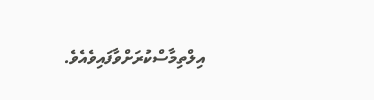އިލްތިމާސްކުރަށްވާފައިވެއެވެ.